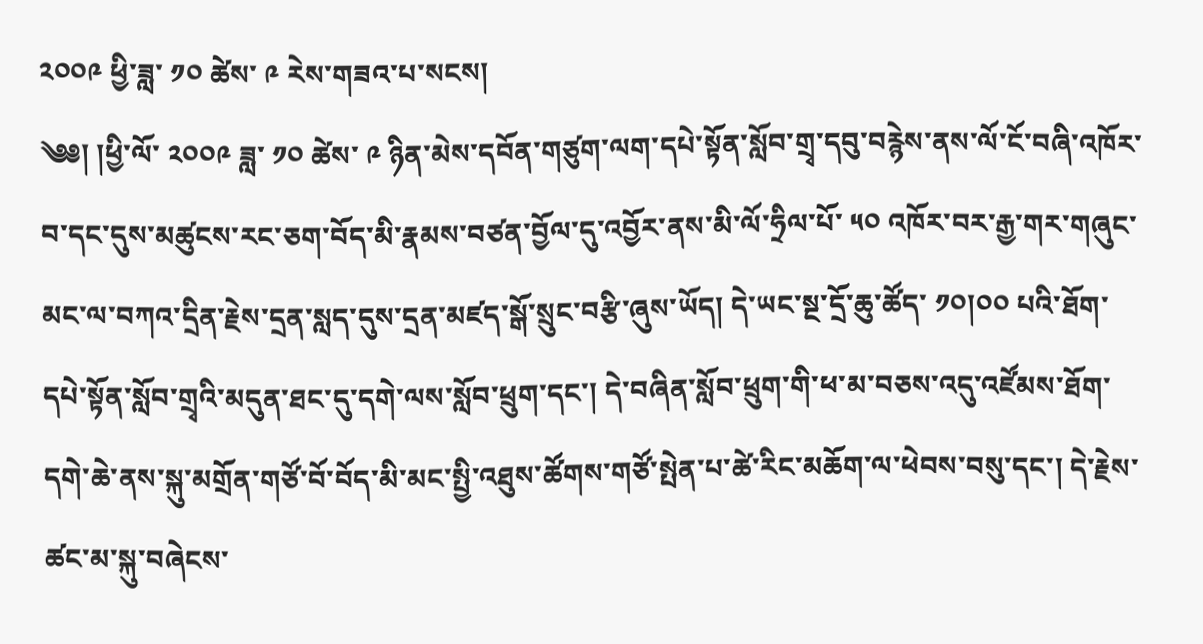༢༠༠༩ ཕྱི་ཟླ་ ༡༠ ཚེས་ ༩ རེས་གཟའ་པ་སངས།
༄༅། །ཕྱི་ལོ་ ༢༠༠༩ ཟླ་ ༡༠ ཚེས་ ༩ ཉིན་མེས་དབོན་གཙུག་ལག་དཔེ་སྟོན་སློབ་གྲྭ་དབུ་བརྙེས་ནས་ལོ་ངོ་བཞི་འཁོར་བ་དང་དུས་མཚུངས་རང་ཅག་བོད་མི་རྣམས་བཙན་བྱོལ་དུ་འབྱོར་ནས་མི་ལོ་ཧྲིལ་པོ་ ༥༠ འཁོར་བར་རྒྱ་གར་གཞུང་མང་ལ་བཀའ་དྲིན་རྗེས་དྲན་སླད་དུས་དྲན་མཛད་སྒོ་སྲུང་བརྩི་ཞུས་ཡོད། དེ་ཡང་སྔ་དྲོ་ཆུ་ཚོད་ ༡༠།༠༠ པའི་ཐོག་དཔེ་སྟོན་སློབ་གྲྭའི་མདུན་ཐང་དུ་དགེ་ལས་སློབ་ཕྲུག་དང་། དེ་བཞིན་སློབ་ཕྲུག་གི་ཕ་མ་བཅས་འདུ་འཛོམས་ཐོག་དགེ་ཆེ་ནས་སྐུ་མགྲོན་གཙོ་བོ་བོད་མི་མང་སྤྱི་འཐུས་ཚོགས་གཙོ་སྤེན་པ་ཚེ་རིང་མཆོག་ལ་ཕེབས་བསུ་དང་། དེ་རྗེས་ཚང་མ་སྐུ་བཞེངས་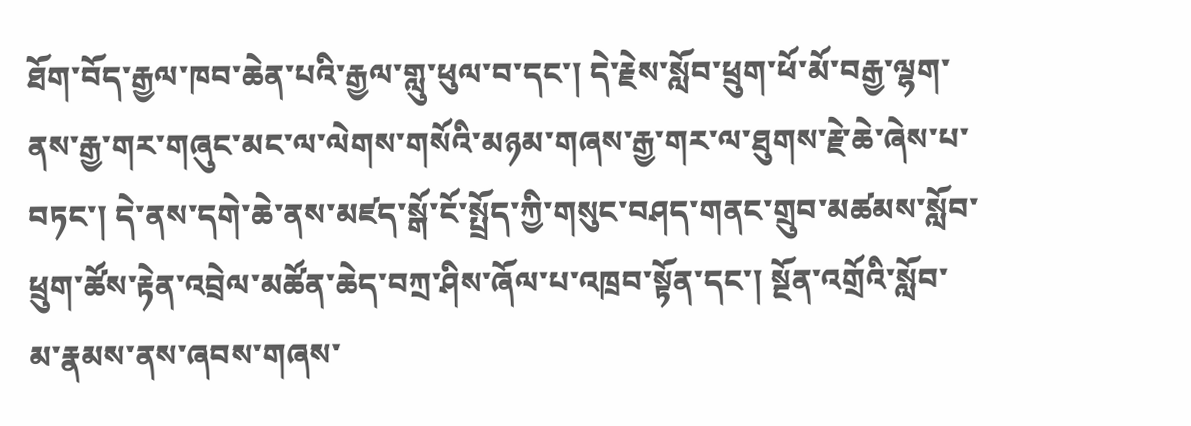ཐོག་བོད་རྒྱལ་ཁབ་ཆེན་པའི་རྒྱལ་གླུ་ཕུལ་བ་དང་། དེ་རྗེས་སློབ་ཕྲུག་ཕོ་མོ་བརྒྱ་ལྷག་ནས་རྒྱ་གར་གཞུང་མང་ལ་ལེགས་གསོའི་མཉམ་གཞས་རྒྱ་གར་ལ་ཐུགས་རྗེ་ཆེ་ཞེས་པ་བཏང་། དེ་ནས་དགེ་ཆེ་ནས་མཛད་སྒོ་ངོ་སྤྲོད་ཀྱི་གསུང་བཤད་གནང་གྲུབ་མཚམས་སློབ་ཕྲུག་ཚོས་རྟེན་འབྲེལ་མཚོན་ཆེད་བཀྲ་ཤིས་ཞོལ་པ་འཁྲབ་སྟོན་དང་། སྔོན་འགྲོའི་སློབ་མ་རྣམས་ནས་ཞབས་གཞས་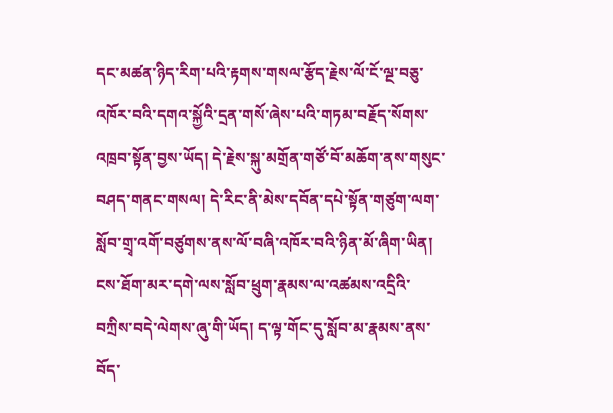དང་མཚན་ཉིད་རིག་པའི་རྟགས་གསལ་རྩོད་རྗེས་ལོ་ངོ་ལྔ་བཅུ་འཁོར་བའི་དགའ་སྐྱོའི་དྲན་གསོ་ཞེས་པའི་གཏམ་བརྗོད་སོགས་འཁྲབ་སྟོན་བྱས་ཡོད། དེ་རྗེས་སྐུ་མགྲོན་གཙོ་བོ་མཆོག་ནས་གསུང་བཤད་གནང་གསལ། དེ་རིང་ནི་མེས་དབོན་དཔེ་སྟོན་གཙུག་ལག་སློབ་གྲྭ་འགོ་བཙུགས་ནས་ལོ་བཞི་འཁོར་བའི་ཉིན་མོ་ཞིག་ཡིན། ངས་ཐོག་མར་དགེ་ལས་སློབ་ཕྲུག་རྣམས་ལ་འཚམས་འདྲིའི་བཀྲིས་བདེ་ལེགས་ཞུ་གི་ཡོད། ད་ལྟ་གོང་དུ་སློབ་མ་རྣམས་ནས་བོད་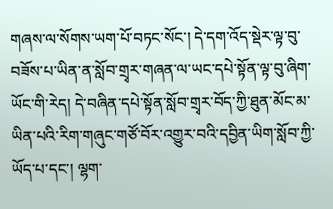གཞས་ལ་སོགས་ཡག་པོ་བཏང་སོང་། དེ་དག་འོད་སྡེར་ལྟ་བུ་བཟོས་པ་ཡིན་ན་སློབ་གྲྭར་གཞན་ལ་ཡང་དཔེ་སྟོན་ལྟ་བུ་ཞིག་ཡོང་གི་རེད། དེ་བཞིན་དཔེ་སྟོན་སློབ་གྲྭར་བོད་ཀྱི་ཐུན་མོང་མ་ཡིན་པའི་རིག་གཞུང་གཙོ་བོར་འགྱུར་བའི་དབྱིན་ཡིག་སློབ་ཀྱི་ཡོད་པ་དང་། ལྷག་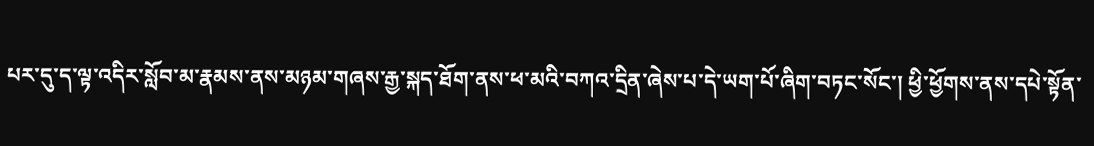པར་དུ་ད་ལྟ་འདིར་སློབ་མ་རྣམས་ནས་མཉམ་གཞས་རྒྱ་སྐད་ཐོག་ནས་ཕ་མའི་བཀའ་དྲིན་ཞེས་པ་དེ་ཡག་པོ་ཞིག་བཏང་སོང་། ཕྱི་ཕྱོགས་ནས་དཔེ་སྟོན་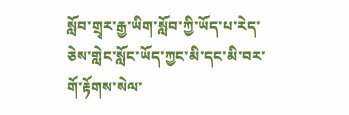སློབ་གྲྭར་རྒྱ་ཡིག་སློབ་ཀྱི་ཡོད་པ་རེད་ཅེས་གླེང་སློང་ཡོད་ཀྱང་མི་དང་མི་བར་གོ་རྟོགས་སེལ་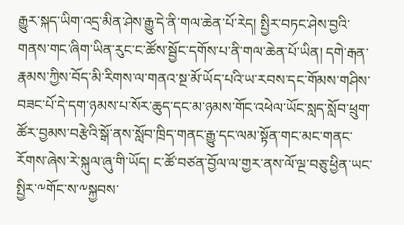རྒྱུར་སྐད་ཡིག་འདྲ་མིན་ཤེས་རྒྱུ་དེ་ནི་གལ་ཆེན་པོ་རེད། སྤྱིར་བཏང་ཤེས་བྱའི་གནས་གང་ཞིག་ཡིན་རུང་ང་ཚོས་སྦྱོང་དགོས་པ་ནི་གལ་ཆེན་པོ་ཡིན། དགེ་རྒན་རྣམས་ཀྱིས་བོད་མི་རིགས་ལ་གནའ་སྔ་མོ་ཡོད་པའི་ཡ་རབས་དང་གོམས་གཤིས་བཟང་པོ་དེ་དག་ཉམས་པ་སོར་ཆུད་དང་མ་ཉམས་གོང་འཕེལ་ཡོང་སླད་སློབ་ཕྲུག་ཚོར་བྱམས་བརྩེའི་སྒོ་ནས་སློབ་ཁྲིད་གནང་རྒྱུ་དང་ལམ་སྟོན་གང་མང་གནང་རོགས་ཞེས་རེ་སྐུལ་ཞུ་གི་ཡོད། ང་ཚོ་བཙན་བྱོལ་ལ་གྱར་ནས་ལོ་ལྔ་བཅུ་ཕྱིན་ཡང་སྤྱིར་༸གོང་ས་༸སྐྱབས་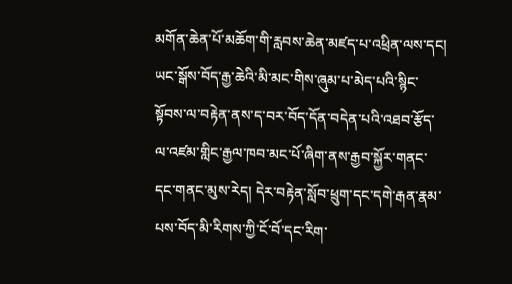མགོན་ཆེན་པོ་མཆོག་གི་རླབས་ཆེན་མཛད་པ་འཕྲིན་ལས་དང། ཡང་སྒོས་བོད་རྒྱ་ཆེའི་མི་མང་གིས་ཞུམ་པ་མེད་པའི་སྙིང་སྟོབས་ལ་བརྟེན་ནས་ད་བར་བོད་དོན་བདེན་པའི་འཐབ་རྩོད་ལ་འཛམ་གླིང་རྒྱལ་ཁབ་མང་པོ་ཞིག་ནས་རྒྱབ་སྐྱོར་གནང་དང་གནང་མུས་རེད། དེར་བརྟེན་སློབ་ཕྲུག་དང་དགེ་རྒན་རྣམ་པས་བོད་མི་རིགས་ཀྱི་ངོ་བོ་དང་རིག་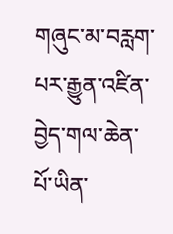གཞུང་མ་བརླག་པར་རྒྱུན་འཛིན་བྱེད་གལ་ཆེན་པོ་ཡིན་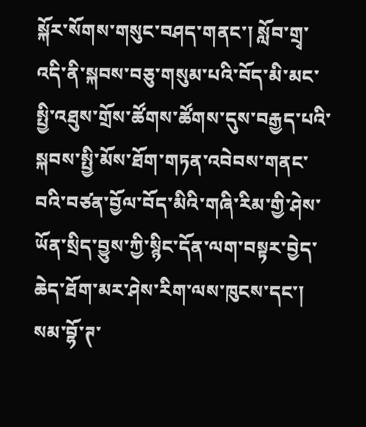སྐོར་སོགས་གསུང་བཤད་གནང་། སློབ་གྲྭ་འདི་ནི་སྐབས་བཅུ་གསུམ་པའི་བོད་མི་མང་སྤྱི་འཐུས་གྲོས་ཚོགས་ཚོགས་དུས་བརྒྱད་པའི་སྐབས་སྤྱི་མོས་ཐོག་གཏན་འབེབས་གནང་བའི་བཙན་བྱོལ་བོད་མིའི་གཞི་རིམ་གྱི་ཤེས་ཡོན་སྲིད་བྱུས་ཀྱི་སྙིང་དོན་ལག་བསྟར་བྱེད་ཆེད་ཐོག་མར་ཤེས་རིག་ལས་ཁུངས་དང་། སམ་བྷོ་ཊ་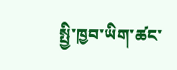སྤྱི་ཁྱབ་ཡིག་ཚང་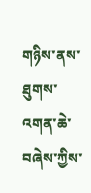གཉིས་ནས་ཐུགས་འགན་ཆེ་བཞེས་ཀྱིས་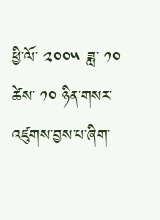ཕྱི་ལོ་ ༢༠༠༥ ཟླ་ ༡༠ ཚེས་ ༡༠ ཉིན་གསར་འཛུགས་བྱས་པ་ཞིག་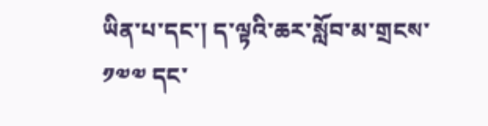ཡིན་པ་དང་། ད་ལྟའི་ཆར་སློབ་མ་གྲངས་ ༡༧༧ དང་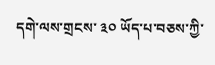དགེ་ལས་གྲངས་ ༣༠ ཡོད་པ་བཅས་ཀྱི་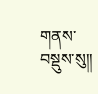གནས་བསྡུས་སུ།།